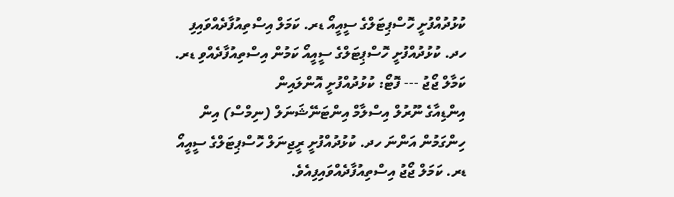ކުޅުދުއްފުށީ ހޮސްޕިޓަލްގެ ސީއީއޯ ޑރ. ކަމަލް އިސްތިއުފާދެއްވައިފި
ހދ. ކުޅުދުއްފުށީ ހޮސްޕިޓަލްގެ ސީއީއޯ ކަމުން އިސްތިއުފާދެއްވި ޑރ. ކަމާލް ޖޯޖު --- ފޮޓޯ: ކުޅުދުއްފުށީ އޮންލައިން
އިންޑިއާގެ ނޫރުލް އިސްލާމް އިންޓަނޭޝަނަލް (ނިމްސް) އިން ހިންގަމުން އަންނަ ހދ. ކުޅުދުއްފުށީ ރީޖިނަލް ހޮސްޕިޓަލްގެ ސީއީއޯ ޑރ. ކަމަލް ޖޯޖު އިސްތިއުފާދެއްވައިފިއެވެ.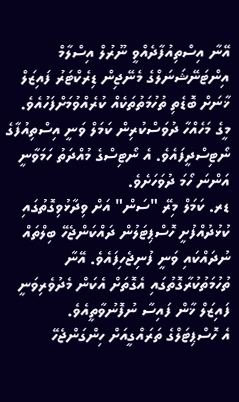އޭނާ އިސްތިއުފާދެއްވީ ނޫރުލް އިސްލާމް އިންޓަނޭޝަނަލްގެ މެނޭޖިން ޑިރެކްޓަރު ފައިޒަލް ޚާނަށް ބޮޑެތި ތުހުމަތުތަކެއް ކުރެއްވުމަށްފަހުއެވެ.
މީގެ މަހެއްހާ ދުވަސްކުރިން ކަމަލް ވަނީ އިސްތިއުފާގެ ނޯޓިސްދީފައެވެ. އެ ނޯޓިސްގެ މުއްދަތު ހަމަވާނީ އަންނަ ހޯމަ ދުވަހަށެވެ.
ޑރ. ކަމަލް މިރޭ "ސަން" އަށް ވިދާޅުވިގޮތުގައި ކުޅުދުއްފުށީ ހޮސްޕިޓަލުން ދައްކަންޖެހޭ ބިލްތައް ނުދައްކައި ވަނީ ފުނިޖެހިފައެވެ. އޭނާ ތުހުމަތުކުރާގޮތުގައި އެގޮތަށް އެކަން މެދުވެރިވަނީ ފައިޒަލް ޚާން ފައިސާ ނުފޮނުވާތީއެވެ.
އެ ހޮސްޕިޓަލްގެ ތަރައްގީއަށް ހިންގަންޖެހޭ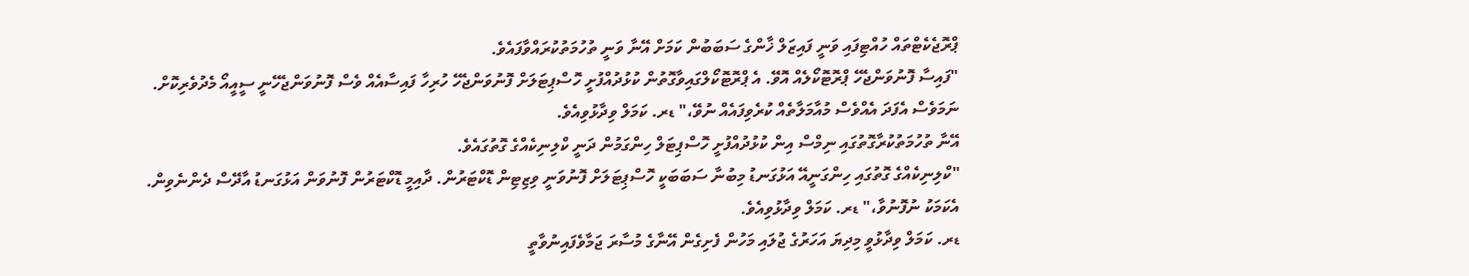ޕްރޮޖެކެޓްތައް ހުއްޓިފައި ވަނީ ފައިޒަލް ޚާންގެ ސަބަބުން ކަމަށް އޭނާ ވަނީ ތުހުމަތުކުރައްވާފައެވެ.
"ފައިސާ ފޮނުވަންޖެހޭ ޕްރޮޓޮކޯލެއް އޮވޭ. އެ ޕްރޮޓޮކޯލްގައިވާގޮތުން ކުޅުދުއްފުށީ ހޮސްޕިޓަލަށް ފޮނުވަންޖެހޭ ހުރިހާ ފައިސާއެއް ވެސް ފޮނުވަންޖެހޭނީ ސީއީއޯ މެދުވެރިކޮށް. ނަމަވެސް އެފަދަ އެއްވެސް މުއާމަލާތެއް ކުރެވިފައެއް ނުވޭ،" ޑރ. ކަމަލް ވިދާޅުވިއެވެ.
އޭނާ ތުހުމަތުކުރާގޮތުގައި ނިމްސް އިން ކުޅުދުއްފުށީ ހޮސްޕިޓަލް ހިންގަމުން ދަނީ ކްލިނިކެއްގެ ގޮތުގައެވެ.
"ކްލިނިކެއްގެ ގޮތުގައި ހިންގަނީއޭ އަޅުގަނޑު މިބުނާ ސަބަބަކީ ހޮސްޕިޓަލަށް ފޮނުވަނީ ވިޒިޓިން ޑޮކްޓަރުން. ދާއިމީ ޑޮކްޓަރުން ފޮނުވަން އަޅުގަނޑު އާދޭސް ދެންނެވިން. އެކަމަކު ނުފޮނުވާ،" ޑރ. ކަމަލް ވިދާޅުވިއެވެ.
ޑރ. ކަމަލް ވިދާޅުވީ މިދިޔަ އަހަރުގެ ޖުލައި މަހުން ފެށިގެން އޭނާގެ މުސާރަ ޖަމާވެފައިނުވާތީ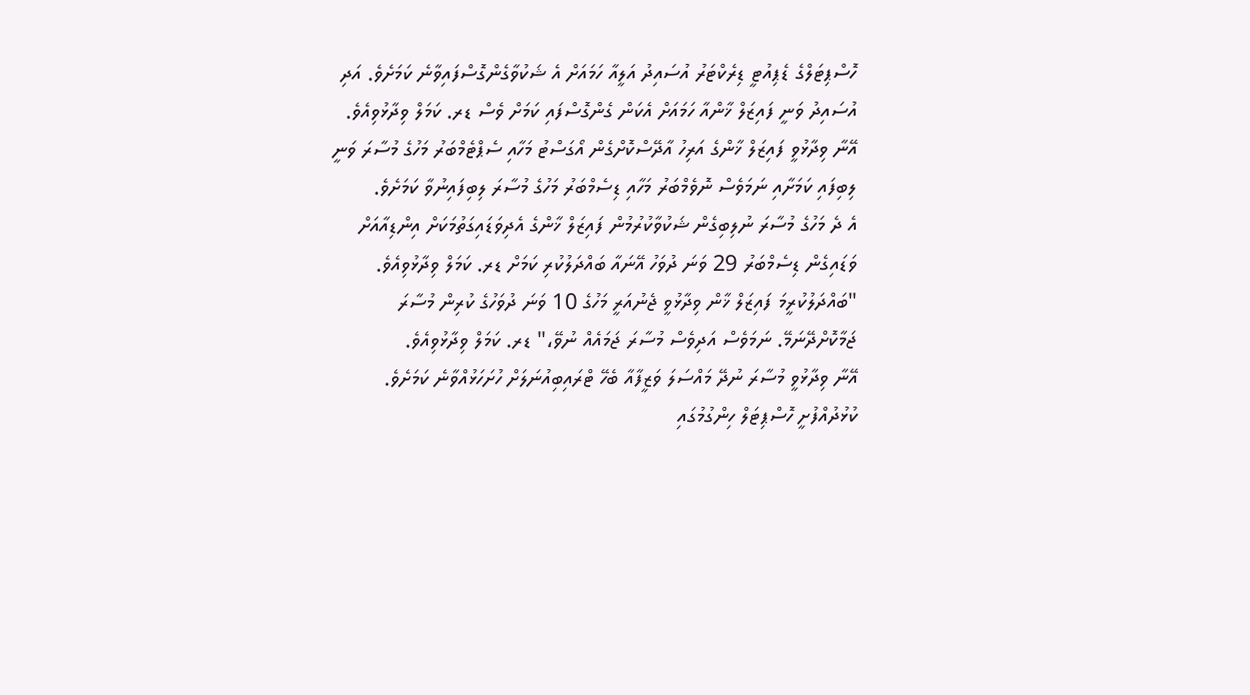ހޮސްޕިޓަލްގެ ޑެޕިއުޓީ ޑިރެކްޓަރު އުސައިދު އަލީއާ ހަމައަށް އެ ޝަކުވާގެންގޮސްފައިވާނެ ކަމަށެވެ. އަދި އުސައިދު ވަނީ ފައިޒަލް ޚާންއާ ހަމައަށް އެކަން ގެންގޮސްފައި ކަމަށް ވެސް ޑރ. ކަމަލް ވިދާޅުވިއެވެ.
އޭނާ ވިދާޅުވީ ފައިޒަލް ޚާންގެ އަރިހު އާދޭސްކޮށްގެން އޯގަސްޓު މަހާއި ސެޕްޓެމްބަރު މަހުގެ މުސާރަ ވަނީ ލިބިފައި ކަމަށާއި ނަމަވެސް ނޮވެމްބަރު މަހާއި ޑިސެމްބަރު މަހުގެ މުސާރަ ލިބިފައިނުވާ ކަމަށެވެ.
އެ ދެ މަހުގެ މުސާރަ ނުލިބިގެން ޝަކުވާކުރުމުން ފައިޒަލް ޚާންގެ އެދިވަޑައިގަތުމަކަށް އިންޑިއާއަށް ވަޑައިގެން ޑިސެމްބަރު 29 ވަނަ ދުވަހު އޭނައާ ބައްދަލުކުރި ކަމަށް ޑރ. ކަމަލް ވިދާޅުވިއެވެ.
"ބައްދަލުކުރީމަ ފައިޒަލް ޚާން ވިދާޅުވީ ޖެނުއަރީ މަހުގެ 10 ވަނަ ދުވަހުގެ ކުރިން މުސާރަ ޖަމާކޮށްދޭނަމޭ. ނަމަވެސް އަދިވެސް މުސާރަ ޖަމައެއް ނުވޭ،" ޑރ. ކަމަލް ވިދާޅުވިއެވެ.
އޭނާ ވިދާޅުވީ މުސާރަ ނުދޭ މައްސަލަ ވަޒީފާއާ ބެހޭ ޓްރައިބިއުނަލަށް ހުށަހަޅުއްވާނެ ކަމަށެވެ.
ކުޅުދުއްފުށީ ހޮސްޕިޓަލް ހިންގުމުގައި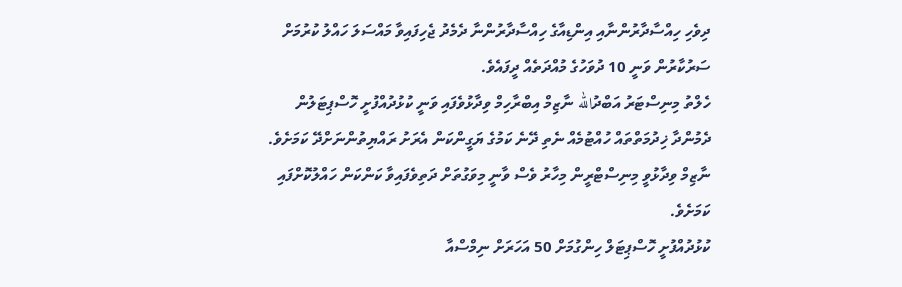ދިވެހި ހިއްސާދާރުންނާއި އިންޑިއާގެ ހިއްސާދާރުންނާ ދެމެދު ޖެހިފައިވާ މައްސަލަ ހައްލު ކުރުމަށް ސަރުކާރުން ވަނީ 10 ދުވަހުގެ މުއްދަތެއް ދީފައެވެ.
ހެލްތު މިނިސްޓަރު އަބްދުالله ނާޒިމް އިބްރާހިމް ވިދާޅުވެފައި ވަނީ ކުޅުދުއްފުށީ ހޮސްޕިޓަލުން ދެމުންދާ ޚިދުމަތްތައް ހުއްޓުމެއް ނެތި ދޭނެ ކަމުގެ ޔަގީންކަން އެރަށު ރައްޔިތުންނަށްދޭ ކަމަށެވެ.
ނާޒިމް ވިދާޅުވީ މިނިސްޓްރީން މިހާރު ވެސް ވާނީ މިވަގުތަށް ދަތިވެފައިވާ ކަންކަން ހައްލުކޮށްފައި ކަމަށެވެ.
ކުޅުދުއްފުށީ ހޮސްޕިޓަލް ހިންގުމަށް 50 އަހަރަށް ނިމްސްއާ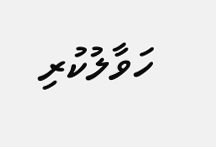ހަވާލުކުރި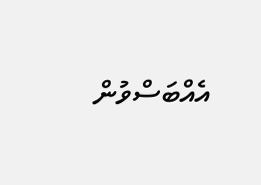އެއްބަސްވުން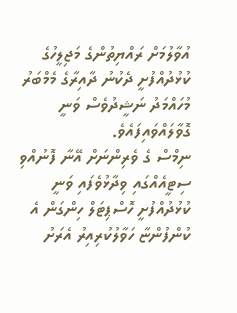އުވާލުމަށް ރައްޔިތުންގެ މަޖިލީހުގެ ކުޅުދުއްފުށީ ދެކުނު ދާއިރާގެ މެމްބަރު މުހައްމަދު ނަޝީދުވެސް ވަނީ ގޮވާލައްވައިފައެވެ.
ނިމްސް ގެ ވެރިންނަށް އޭނާ ފޮނުއްވި ސިޓީއެއްގައި ވިދާޅުވެފައި ވަނީ ކުޅުދުއްފުށީ ހޮސްޕިޓަލް ހިންގަން އެ ކުންފުންޏާ ހަވާލުކުރިއިރު އެރަށު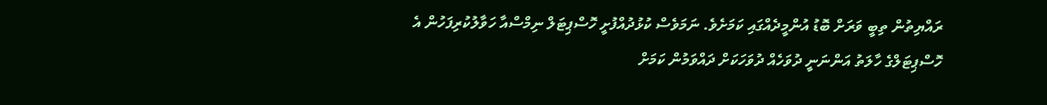ރައްޔިތުން ތިބީ ވަރަށް ބޮޑު އުންމީދެއްގައި ކަމަށެވެ. ނަމަވެސް ކުޅުދުއްފުށީ ހޮސްޕިޓަލް ނިމްސްއާ ހަވާލުކުރިފަހުން އެ ހޮސްޕިޓަލްގެ ހާލަތު އަންނަނީ ދުވަހެއް ދުވަހަކަށް ދައްވަމުން ކަމަށް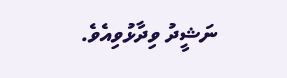ނަޝީދު ވިދާޅުވިއެވެ.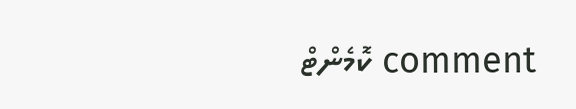comment ކޮމެންޓް